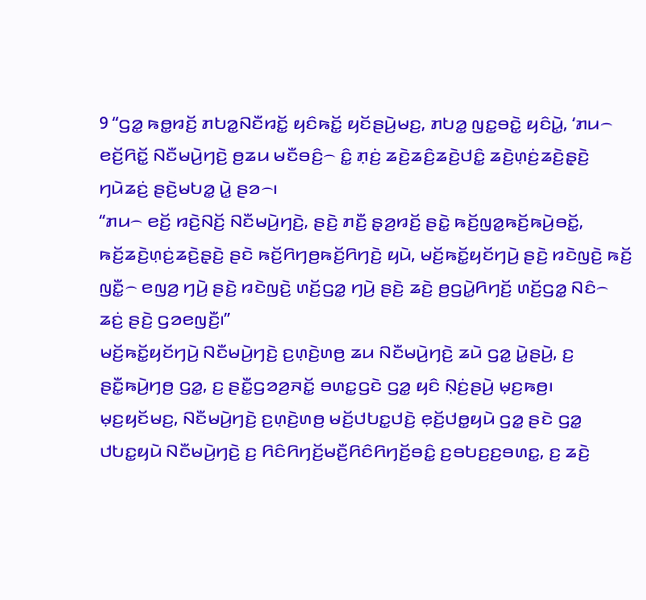9 “ꤞꤤ꤭ ꤒꤥ꤭ꤙꤢꤩ꤬ ꤊꤝꤤ꤭ꤡꤢꤪꤙꤢꤩ꤭ ꤟꤢꤨꤒꤢꤩ꤭ ꤟꤢꤩꤔꤣꤧ꤬ꤗꤢ꤬, ꤊꤝꤤ꤭ ꤜꤢ꤭ꤋꤢꤧ꤭ ꤟꤢꤨꤣꤧ꤭, ‘ꤊꤣ꤮ ꤕꤢꤩ꤬ꤖꤢꤩ꤭ ꤡꤢꤪꤗꤣꤧ꤬ꤚꤢꤧ꤬ ꤥ꤬ꤘꤣ ꤗꤢꤪꤋꤢꤨ꤬꤮ ꤢꤨ꤭ ꤊ꤫ꤢꤦ꤬ ꤘꤢꤧ꤬ꤘꤢꤨ꤬ꤘꤢꤧ꤬ꤓꤢꤨ꤭ ꤘꤢꤧ꤬ꤛ꤫ꤢꤦ꤬ꤘꤢꤧ꤬ꤔ꤫ꤢꤧ꤬ ꤚꤣꤧꤘꤢꤦ꤬ ꤔꤢꤧ꤬ꤗꤝꤤ꤭ ꤣꤧ꤭ ꤔꤤ꤮꤯
“ꤊꤣ꤮ ꤕꤢꤩ꤬ ꤙꤢꤧ꤬ꤡꤢꤩ꤬ ꤡꤢꤪꤗꤣꤧ꤬ꤚꤢꤧ꤬, ꤔꤢꤧ꤬ ꤊꤢꤪ꤬ ꤔ꤫ꤤ꤬ꤙꤢꤩ꤬ ꤔꤢꤧ꤭ ꤒꤢꤩ꤬ꤜꤤ꤭ꤒꤢꤩ꤬ꤒꤣꤧ꤬ꤋꤢꤩ꤭, ꤒꤢꤩ꤬ꤘꤢꤧ꤬ꤛ꤫ꤢꤦ꤬ꤘꤢꤧ꤬ꤔ꤫ꤢꤧ꤬ ꤔꤢꤧ ꤒꤢꤩ꤬ꤖꤚꤥ꤬ꤒꤢꤩ꤬ꤖꤚꤢꤧ꤬ ꤟꤣꤧ, ꤗꤢꤩ꤬ꤒꤢꤩ꤭ꤟꤢꤩꤚꤣꤧ꤬ ꤔꤢꤧ꤬ ꤙꤢꤧꤜꤢꤧ꤬ ꤒꤢꤩ꤬ ꤜꤢꤪ꤭꤮ ꤕꤜꤤ꤬ ꤚꤣꤧ꤬ ꤔꤢꤧ꤬ ꤙꤢꤧꤜꤢꤧ꤬ ꤛꤢꤩ꤬ꤞꤤ꤭ ꤚꤣꤧ꤬ ꤔꤢꤧ꤬ ꤘꤢꤧ꤬ ꤥ꤬ꤞꤣꤧ꤭ꤖꤚꤢꤩ꤬ ꤛꤢꤩ꤬ꤞꤤ꤭ ꤡꤢꤨ꤮ ꤘꤢꤦ꤬ ꤔꤢꤧ꤬ ꤞꤤꤕꤜꤢꤪ꤬꤯”
ꤗꤢꤩ꤬ꤒꤢꤩ꤭ꤟꤢꤩꤚꤣꤧ꤬ ꤡꤢꤪꤗꤣꤧ꤬ꤚꤢꤧ꤬ ꤢ꤬ꤛ꤫ꤢꤧ꤬ꤛꤥ꤬ ꤘꤣ ꤡꤢꤪꤗꤣꤧ꤬ꤚꤢꤧ꤬ ꤘꤣꤧ ꤞꤤ꤭ ꤣꤧ꤭ꤔꤣꤧ꤬, ꤢ꤬ ꤔꤢꤪ꤭ꤒꤣꤧ꤬ꤚꤥ꤬ ꤞꤤ꤭, ꤢ꤬ ꤔꤢꤪ꤭ꤞꤤꤤ꤬ꤏꤢꤩ꤭ ꤋꤛꤢ꤭ꤞꤢꤧ ꤞꤤ꤭ ꤟꤢꤨ ꤡ꤫ꤢꤦ꤬ꤔꤣꤧ꤬ ꤗ꤫ꤢ꤬ꤒꤥ꤬꤯ ꤗ꤫ꤢ꤬ꤟꤢꤩꤗꤢ꤬, ꤡꤢꤪꤗꤣꤧ꤬ꤚꤢꤧ꤬ ꤢ꤬ꤛ꤫ꤢꤧ꤬ꤛꤥ꤬ ꤗꤢꤩ꤬ꤓꤝꤢ꤭ꤓꤢꤧ꤬ ꤕ꤫ꤢꤩ꤬ꤓꤥ꤭ꤟꤣꤧ ꤞꤤ꤭ ꤔꤢꤧ ꤞꤤ꤭ ꤓꤝꤢ꤭ꤟꤣꤧ ꤡꤢꤪꤗꤣꤧ꤬ꤚꤢꤧ꤬ ꤢ꤬ ꤖꤢꤨꤖꤚꤢꤩ꤬ꤗꤢꤪ꤬ꤖꤢꤨꤖꤚꤢꤩ꤬ꤋꤢꤨ꤭ ꤢ꤬ꤋꤝꤢ꤬ꤢ꤬ꤋꤛꤢ꤭, ꤢ꤬ ꤘꤢꤧ꤬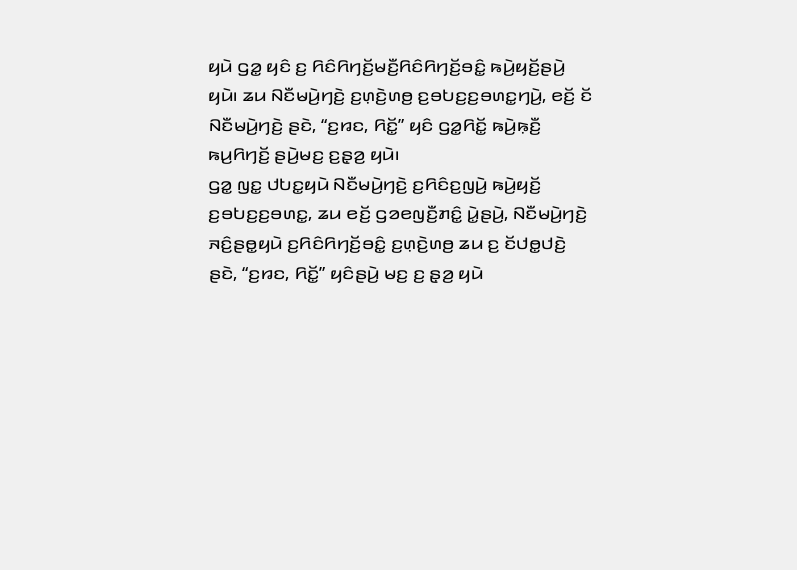ꤟꤣꤧ ꤞꤤ꤭ ꤟꤢꤨ ꤢ꤬ ꤖꤢꤨꤖꤚꤢꤩ꤬ꤗꤢꤪ꤬ꤖꤢꤨꤖꤚꤢꤩ꤬ꤋꤢꤨ꤭ ꤒꤣꤧ꤬ꤟꤢꤩ꤬ꤔꤣꤧ꤬ ꤟꤣꤧ꤯ ꤘꤣ ꤡꤢꤪꤗꤣꤧ꤬ꤚꤢꤧ꤬ ꤢ꤬ꤛ꤫ꤢꤧ꤬ꤛꤥ꤬ ꤢ꤬ꤋꤝꤢ꤬ꤢ꤬ꤋꤛꤢ꤭ꤚꤣꤧ꤬, ꤕꤢꤩ꤬ ꤢꤩ ꤡꤢꤪꤗꤣꤧ꤬ꤚꤢꤧ꤬ ꤔꤢꤧ, “ꤢ꤬ꤙꤢ, ꤖꤢꤩ꤭” ꤟꤢꤨ ꤞꤤ꤭ꤖꤢꤩ꤭ ꤒꤣꤧ꤬ꤒ꤫ꤢꤪ꤬ ꤒꤣ꤬ꤖꤚꤢꤩ꤬ ꤔꤣꤧ꤬ꤗꤢ꤬ ꤢ꤬ꤔ꤫ꤤ꤬ ꤟꤣꤧ꤯
ꤞꤤ꤭ ꤜꤢ꤭ ꤓꤝꤢ꤭ꤟꤣꤧ ꤡꤢꤪꤗꤣꤧ꤬ꤚꤢꤧ꤬ ꤢ꤬ꤖꤢꤨꤢ꤬ꤜꤣꤧ꤬ ꤒꤣꤧ꤬ꤟꤢꤩ꤬ ꤢ꤬ꤋꤝꤢ꤬ꤢ꤬ꤋꤛꤢ꤭, ꤘꤣ ꤕꤢꤩ꤬ ꤞꤤꤕꤜꤢꤪ꤬ꤊꤢꤨ꤭ ꤣꤧ꤭ꤔꤣꤧ꤬, ꤡꤢꤪꤗꤣꤧ꤬ꤚꤢꤧ꤬ ꤏꤢꤨ꤬ꤔꤥ꤭ꤟꤣꤧ ꤢ꤬ꤖꤢꤨꤖꤚꤢꤩ꤬ꤋꤢꤨ꤭ ꤢ꤬ꤛ꤫ꤢꤧ꤬ꤛꤥ꤬ ꤘꤣ ꤢ꤬ ꤢꤩꤓꤥ꤭ꤓꤢꤧ꤬ ꤔꤢꤧ, “ꤢ꤬ꤙꤢ, ꤖꤢꤩ꤭” ꤟꤢꤨꤔꤣꤧ꤬ ꤗꤢ꤬ ꤢ꤬ ꤔ꤫ꤤ꤬ ꤟꤣꤧ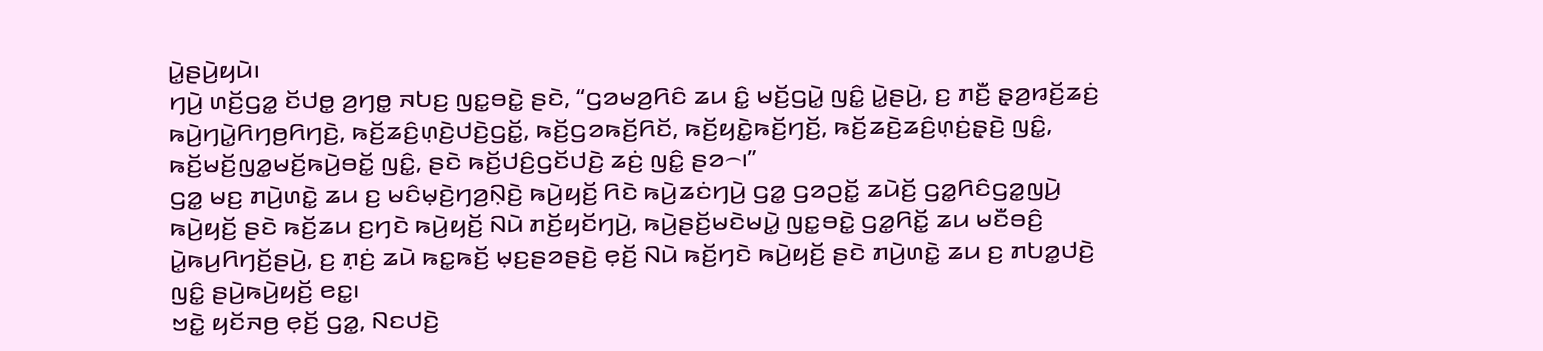ꤣꤧ꤭ꤔꤣꤧ꤬ꤟꤣꤧ꤯
ꤚꤣꤧ꤬ ꤛꤢꤩ꤬ꤞꤤ꤭ ꤢꤩꤓꤥ꤭ ꤤ꤬ꤚꤥ꤭ ꤏꤝꤢ꤬ ꤜꤢ꤭ꤋꤢꤧ꤭ ꤔꤢꤧ, “ꤞꤤꤗꤤ꤬ꤖꤢꤨ ꤘꤣ ꤢꤨ꤭ ꤗꤢꤩ꤬ꤞꤣꤧ꤭ ꤜꤢꤨ꤭ ꤣꤧ꤭ꤔꤣꤧ꤬, ꤢ꤬ ꤊꤢꤪ꤬ ꤔ꤫ꤤ꤬ꤙꤢꤩ꤬ꤘꤢꤦ꤬ ꤒꤣꤧ꤬ꤚꤣꤧ꤭ꤖꤚꤥ꤬ꤖꤚꤢꤧ꤬, ꤒꤢꤩ꤬ꤘꤢꤨ꤬ꤛ꤫ꤢꤧ꤬ꤓꤢꤧ꤬ꤞꤢꤩ꤭, ꤒꤢꤩ꤬ꤞꤤꤒꤢꤩ꤬ꤖꤢꤩ, ꤒꤢꤩ꤬ꤟꤢꤧ꤭ꤒꤢꤩ꤬ꤚꤢꤩ꤬, ꤒꤢꤩ꤬ꤘꤢꤧ꤬ꤘꤢꤨ꤬ꤛ꤫ꤢꤦ꤬ꤔ꤫ꤢꤧ꤬ ꤜꤢꤨ꤭, ꤒꤢꤩ꤬ꤗꤢꤩ꤬ꤜꤤ꤭ꤗꤢꤩ꤬ꤒꤣꤧ꤬ꤋꤢꤩ꤭ ꤜꤢꤨ꤭, ꤔꤢꤧ ꤒꤢꤩ꤬ꤓꤢꤨ꤬ꤞꤢꤩꤓꤢꤧ꤬ ꤘꤢꤦ꤬ ꤜꤢꤨ꤭ ꤔꤤ꤮꤯”
ꤞꤤ꤭ ꤗꤢ꤬ ꤊꤣꤧ꤬ꤛꤢꤧ꤭ ꤘꤣ ꤢ꤬ ꤗꤢꤨꤗ꤫ꤢꤧ꤬ꤚꤤ꤬ꤡ꤫ꤢꤧ꤬ ꤒꤣꤧ꤬ꤟꤢꤩ꤬ ꤖꤢꤧ ꤒꤣꤧ꤬ꤘꤢꤦꤚꤣꤧ꤬ ꤞꤤ꤭ ꤞꤤꤑꤢꤩ꤭ ꤘꤣꤧꤢꤩ꤬ ꤞꤤ꤭ꤖꤢꤨꤞꤤ꤭ꤜꤣꤧ꤬ ꤒꤣꤧ꤬ꤟꤢꤩ꤬ ꤔꤢꤧ ꤒꤢꤩ꤬ꤘꤣ ꤢ꤬ꤚꤢꤧ ꤒꤣꤧ꤬ꤟꤢꤩ꤬ ꤡꤣꤧ ꤊꤢꤩ꤬ꤟꤢꤩꤚꤣꤧ꤬, ꤒꤣꤧ꤬ꤔꤢꤩ꤬ꤗꤢꤧꤗꤣꤧ꤭ ꤜꤢ꤭ꤋꤢꤧ꤭ ꤞꤤ꤭ꤖꤢꤩ꤭ ꤘꤣ ꤗꤢꤪꤋꤢꤨ꤬ ꤣꤧ꤭ꤒꤣ꤬ꤖꤚꤢꤩ꤬ꤔꤣꤧ꤬, ꤢ꤬ ꤊ꤫ꤢꤦ꤬ ꤘꤣꤧ ꤒꤢ꤭ꤒꤢꤩ꤬ ꤗ꤫ꤢ꤬ꤔꤤꤔꤢꤧ꤬ ꤕ꤫ꤢꤩ꤬ ꤡꤣꤧ ꤒꤢꤩ꤬ꤚꤢꤧ ꤒꤣꤧ꤬ꤟꤢꤩ꤬ ꤔꤢꤧ ꤊꤣꤧ꤬ꤛꤢꤧ꤭ ꤘꤣ ꤢ꤬ ꤊꤝꤤ꤭ꤓꤢꤧ꤬ ꤜꤢꤨ꤭ ꤔꤣꤧ꤬ꤒꤣꤧ꤬ꤟꤢꤩ꤬ ꤕꤢ꤭꤯
ꤠꤢꤧ꤭ ꤟꤢꤩꤏꤥ꤬ ꤕ꤫ꤢꤩ꤬ ꤞꤤ꤭, ꤡꤢꤓꤢꤧ꤬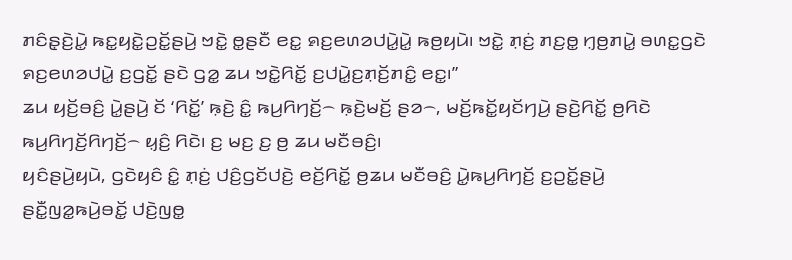ꤊꤢꤨꤔ꤫ꤢꤧ꤬ꤣꤧ꤭ ꤒꤢ꤭ꤟꤢꤧ꤭ꤑꤢꤩ꤭ꤔꤣꤧ꤬ ꤠꤢꤧ꤭ ꤥ꤭ꤔꤢꤪ ꤕꤢ꤭ ꤎꤢ꤬ꤕꤛꤤꤓꤣꤧ꤭ꤣꤧ꤭ ꤒꤥ꤬ꤟꤣꤧ꤯ ꤠꤢꤧ꤭ ꤊ꤫ꤢꤦ꤬ ꤊꤢ꤬ꤥ꤭ ꤚ꤫ꤥ꤬ꤊꤣꤧ꤭ ꤋꤛꤢ꤭ꤞꤢꤧ ꤎꤢ꤬ꤕꤛꤤꤓꤣꤧ꤭ ꤢ꤬ꤞꤢꤩ꤭ ꤔꤢꤧ ꤞꤤ꤭ ꤘꤣ ꤠꤢꤧ꤭ꤖꤢꤩ꤭ ꤢ꤬ꤓꤣꤧ꤭ꤢ꤬ꤊ꤫ꤢꤩ꤬ꤊꤢꤨ꤭ ꤕꤢ꤭꤯”
ꤘꤣ ꤟꤢꤩ꤬ꤋꤢꤨ꤬ ꤣꤧ꤭ꤔꤣꤧ꤬ ꤢꤩ ‘ꤖꤢꤩ꤭’ ꤒ꤫ꤢꤧ꤬ ꤢꤨ꤭ ꤒꤣ꤬ꤖꤚꤢꤩ꤬꤮ ꤒ꤫ꤢꤧ꤬ꤗꤢꤩ꤬ ꤔꤤ꤮, ꤗꤢꤩ꤬ꤒꤢꤩ꤭ꤟꤢꤩꤚꤣꤧ꤬ ꤔꤢꤧ꤬ꤖꤢꤩ꤭ ꤥ꤬ꤖꤢꤧ ꤒꤣ꤬ꤖꤚꤢꤩ꤬ꤖꤚꤢꤩ꤬꤮ ꤟ꤫ꤢꤨ꤬ ꤖꤢꤧ꤯ ꤢ꤬ ꤗꤢ꤬ ꤢ꤬ ꤥ꤬ ꤘꤣ ꤗꤢꤪꤋꤢꤨ꤬꤯
ꤟꤢꤨꤔꤣꤧ꤬ꤟꤣꤧ, ꤞꤢꤧꤟꤢꤨ ꤢꤨ꤭ ꤊ꤫ꤢꤦ꤬ ꤓꤢꤨ꤬ꤞꤢꤩꤓꤢꤧ꤬ ꤕꤢꤩ꤬ꤖꤢꤩ꤭ ꤥ꤬ꤘꤣ ꤗꤢꤪꤋꤢꤨ꤬ ꤣꤧ꤭ꤒꤣ꤬ꤖꤚꤢꤩ꤬ ꤢ꤬ꤑꤢꤩ꤭ꤔꤣꤧ꤬ ꤔꤢꤪ꤭ꤜꤤ꤭ꤒꤣꤧ꤬ꤋꤢꤩ꤭ ꤓꤢꤧ꤬ꤜꤥ꤭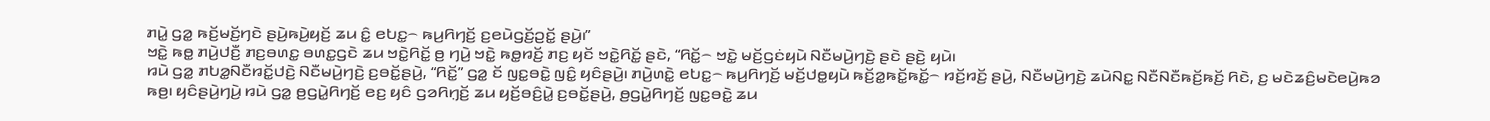ꤊꤣꤧ꤭ ꤞꤤ꤭ ꤒꤢꤩ꤬ꤗꤢꤩ꤬ꤚꤢꤧ ꤔꤣꤧ꤬ꤒꤣꤧ꤬ꤟꤢꤩ꤬ ꤘꤣ ꤢꤨ꤭ ꤕꤝꤢ꤭꤮ ꤒꤣ꤬ꤖꤚꤢꤩ꤬ ꤢ꤬ꤕꤣꤧꤞꤢꤩ꤬ꤑꤢꤩ꤭ ꤔꤣꤧ꤬꤯”
ꤠꤢꤧ꤭ ꤒꤥ꤭ ꤊꤣꤧ꤬ꤓꤢꤪ꤬ ꤊꤢ꤬ꤋꤛꤢ꤭ ꤋꤛꤢ꤭ꤞꤢꤧ ꤘꤣ ꤠꤢꤧ꤭ꤖꤢꤩ꤭ ꤥ꤬ ꤚꤣꤧ꤬ ꤠꤢꤧ꤭ ꤒꤥ꤭ꤙꤢꤩ꤬ ꤊꤢ꤬ ꤟꤢꤩ ꤠꤢꤧ꤭ꤖꤢꤩ꤭ ꤔꤢꤧ, “ꤖꤢꤩ꤭꤮ ꤠꤢꤧ꤭ ꤗꤢꤩ꤬ꤞꤢꤦꤟꤣꤧ ꤡꤢꤪꤗꤣꤧ꤬ꤚꤢꤧ꤬ ꤔꤢꤧ ꤔꤢꤧ꤬ ꤟꤣꤧ꤯
ꤙꤣꤧ ꤞꤤ꤭ ꤊꤝꤤ꤭ꤡꤢꤪꤙꤢꤩ꤭ꤓꤢꤧ꤬ ꤡꤢꤪꤗꤣꤧ꤬ꤚꤢꤧ꤬ ꤢ꤬ꤋꤢꤩ꤭ꤔꤣꤧ꤬, “ꤖꤢꤩ꤭” ꤞꤤ꤭ ꤢꤩ ꤜꤢ꤭ꤋꤢꤧ꤭ ꤜꤢꤨ꤭ ꤟꤢꤨꤔꤣꤧ꤬꤯ ꤊꤣꤧ꤬ꤛꤢꤧ꤭ ꤕꤝꤢ꤭꤮ ꤒꤣ꤬ꤖꤚꤢꤩ꤬ ꤗꤢꤩ꤬ꤓꤥ꤭ꤟꤣꤧ ꤒꤢꤩ꤬ꤤ꤭ꤒꤢꤩ꤭ꤒꤢꤩ꤭꤮ ꤙꤢꤩ꤬ꤙꤢꤩ꤬ ꤔꤣꤧ꤬, ꤡꤢꤪꤗꤣꤧ꤬ꤚꤢꤧ꤬ ꤘꤣꤧꤡꤢ꤭ ꤡꤢꤪꤡꤢꤪꤒꤢꤩ꤬ꤒꤢꤩ꤬ ꤖꤢꤧ, ꤢ꤬ ꤗꤢꤧꤘꤢꤨ꤬ꤗꤢꤧꤕꤣꤧ꤬ꤒꤤ ꤒꤥ꤬꤯ ꤟꤢꤨꤔꤣꤧ꤬ꤚꤣꤧ꤬ ꤙꤣꤧ ꤞꤤ꤭ ꤥ꤬ꤞꤣꤧ꤭ꤖꤚꤢꤩ꤬ ꤕꤢ꤬ ꤟꤢꤨ ꤞꤤꤖꤚ꤫ꤢꤩ꤬ ꤘꤣ ꤟꤢꤩ꤬ꤋꤢꤨ꤬ꤣꤧ꤭ ꤢ꤬ꤋꤢꤩ꤭ꤔꤣꤧ꤬, ꤥ꤬ꤞꤣꤧ꤭ꤖꤚꤢꤩ꤬ ꤜꤢ꤭ꤋꤢꤧ꤭ ꤘꤣ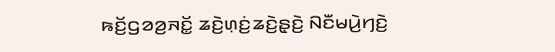ꤒꤢꤩ꤬ꤞꤤꤤ꤬ꤏꤢꤩ꤭ ꤘꤢꤧ꤬ꤛ꤫ꤢꤦ꤬ꤘꤢꤧ꤬ꤔ꤫ꤢꤧ꤬ ꤡꤢꤪꤗꤣꤧ꤬ꤚꤢꤧ꤬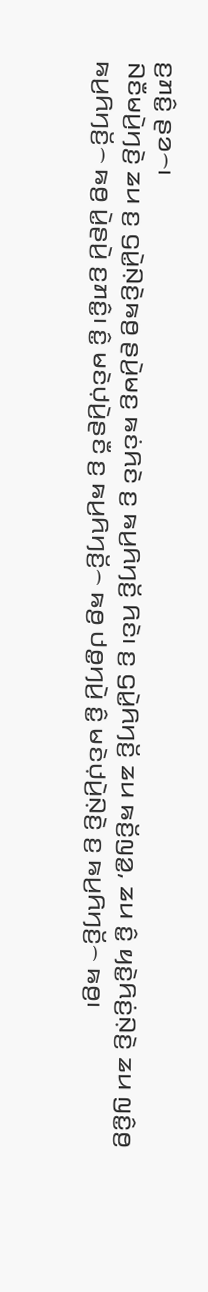ꤢ꤬ꤊꤢꤨ꤭ ꤔꤤ꤮꤯
ꤡꤢꤪꤗꤣꤧ꤬ꤚꤢꤧ꤬ ꤘꤣ ꤢ꤬ ꤞꤣꤧ꤭ꤡ꤫ꤢꤧ꤬ꤒꤥ꤬ ꤔꤣꤧ꤬ꤗꤢ꤬ ꤒꤢꤦꤖꤢꤧ ꤢ꤬ ꤒꤣ꤬ꤖꤚꤢꤩ꤬ ꤖꤢꤧ꤯ ꤢ꤬ ꤞꤣꤧ꤭ꤖꤚꤢꤩ꤬ ꤘꤣ ꤒꤢꤩ꤬ꤜꤤ꤭, ꤘꤣ ꤢꤨ꤭ ꤟꤢꤧ꤭ꤖꤢꤦ꤬ꤡ꤫ꤢꤧ꤬ ꤘꤣ ꤜꤢꤨ꤭ꤥ꤬ ꤒꤣ꤬ꤖꤚꤢꤩ꤬꤮ ꤒꤥ꤬ ꤣꤧ꤭ꤔꤣꤧ꤬ ꤢ꤬ꤊꤢꤨ꤭꤯ ꤢꤨ꤭ ꤗꤢꤧꤓ꤫ꤣꤧ꤬ꤔꤢꤪ ꤢ꤬ ꤒꤣ꤬ꤖꤚꤢꤩ꤬꤮ ꤒꤥ꤬ ꤓꤥ꤭ꤚꤣꤧ꤬ ꤢꤨ꤭ ꤗꤢꤧꤓ꤫ꤣꤧ꤬ꤡ꤫ꤢꤧ꤬ ꤢ꤬ ꤒꤣ꤬ꤖꤚꤢꤩ꤬꤮ ꤒꤥ꤬꤯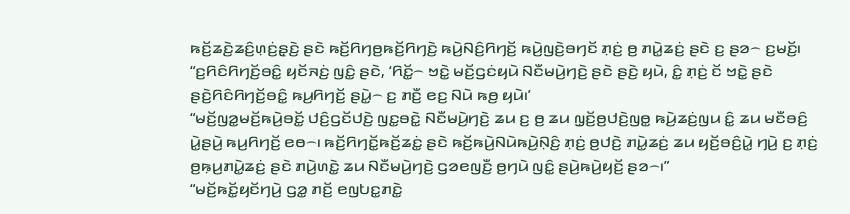ꤒꤢꤩ꤬ꤘꤢꤧ꤬ꤘꤢꤨ꤬ꤛ꤫ꤢꤦ꤬ꤔ꤫ꤢꤧ꤬ ꤔꤢꤧ ꤒꤢꤩ꤬ꤖꤚꤥ꤬ꤒꤢꤩ꤬ꤖꤚꤢꤧ꤬ ꤒꤣꤧ꤬ꤡꤢꤨ꤬ꤖꤚꤢꤩ꤬ ꤒꤣꤧ꤬ꤜꤢꤧ꤬ꤋꤚꤢꤩ ꤊ꤫ꤢꤦ꤬ ꤥ꤬ ꤊꤣꤧ꤭ꤘꤢꤦ꤬ ꤔꤢꤧ ꤢ꤬ ꤔꤤ꤮ ꤢ꤬ꤗꤢꤩ꤬꤯
“ꤢ꤬ꤖꤢꤨꤖꤚꤢꤩ꤬ꤋꤢꤨ꤭ ꤟꤢꤩꤏꤢꤦ꤬ ꤜꤢꤨ꤭ ꤔꤢꤧ, ‘ꤖꤢꤩ꤭꤮ ꤠꤢꤧ꤭ ꤗꤢꤩ꤬ꤞꤢꤦꤟꤣꤧ ꤡꤢꤪꤗꤣꤧ꤬ꤚꤢꤧ꤬ ꤔꤢꤧ ꤔꤢꤧ꤬ ꤟꤣꤧ, ꤢꤨ꤭ ꤊ꤫ꤢꤦ꤬ ꤢꤩ ꤠꤢꤧ꤭ ꤔꤢꤧ ꤔꤢꤧ꤬ꤖꤢꤨꤖꤚꤢꤩ꤬ꤋꤢꤨ꤭ ꤒꤣ꤬ꤖꤚꤢꤩ꤬ ꤔꤣꤧ꤭꤮ ꤢ꤬ ꤊꤢꤪ꤬ ꤕꤢ꤬ ꤡꤣꤧ ꤒꤥ꤬ ꤟꤣꤧ꤯’
“ꤗꤢꤩ꤬ꤜꤤ꤭ꤗꤢꤩ꤬ꤒꤣꤧ꤬ꤋꤢꤩ꤭ ꤓꤢꤨ꤬ꤞꤢꤩꤓꤢꤧ꤬ ꤜꤢ꤭ꤋꤢꤧ꤭ ꤡꤢꤪꤗꤣꤧ꤬ꤚꤢꤧ꤬ ꤘꤣ ꤢ꤬ ꤥ꤬ ꤘꤣ ꤜ꤫ꤢꤩ꤬ꤥ꤬ꤓꤢꤧ꤬ꤜꤥ꤭ ꤒꤣꤧ꤬ꤘꤢꤦ꤬ꤜꤣ ꤢꤨ꤭ ꤘꤣ ꤗꤢꤪꤋꤢꤨ꤬ ꤣꤧ꤭ꤔꤣꤧ꤬ ꤒꤣ꤬ꤖꤚꤢꤩ꤬ ꤕꤥ꤮꤯ ꤒꤢꤩ꤬ꤖꤚꤢꤩ꤭ꤒꤢꤩ꤬ꤘꤢꤦ꤭ ꤔꤢꤧ ꤒꤢꤩ꤬ꤒꤣꤧ꤬ꤡꤣꤧꤒꤣꤧ꤬ꤡ꤫ꤢꤨ꤬ ꤊ꤫ꤢꤦ꤬ ꤥ꤬ꤓꤢꤧ꤬ ꤊꤣꤧ꤭ꤘꤢꤦ꤬ ꤘꤣ ꤟꤢꤩ꤬ꤋꤢꤨ꤬ꤣꤧ꤭ ꤚꤣꤧ꤬ ꤢ꤬ ꤊ꤫ꤢꤦ꤬ ꤥ꤬ꤒ꤫ꤣ꤬ꤊꤣꤧ꤭ꤘꤢꤦ꤬ ꤔꤢꤧ ꤊꤣꤧ꤬ꤛꤢꤧ꤭ ꤘꤣ ꤡꤢꤪꤗꤣꤧ꤬ꤚꤢꤧ꤬ ꤞꤤꤕꤜꤢꤪ꤬ ꤥ꤬ꤚꤣꤧ ꤜꤢꤨ꤭ ꤔꤣꤧ꤬ꤒꤣꤧ꤬ꤟꤢꤩ꤬ ꤔꤤ꤮꤯”
“ꤗꤢꤩ꤬ꤒꤢꤩ꤭ꤟꤢꤩꤚꤣꤧ꤬ ꤞꤤ꤭ ꤊꤢꤩ꤬ ꤕꤜꤝꤢ꤭ꤊꤢꤧ꤭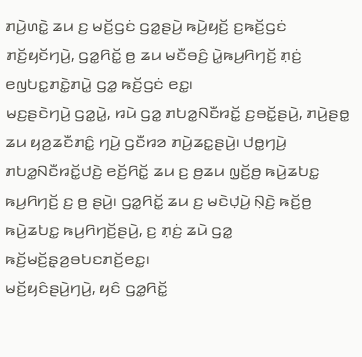ꤊꤣꤧ꤬ꤛꤢꤧ꤭ ꤘꤣ ꤢ꤬ ꤗꤢꤩ꤬ꤞꤢꤦ ꤞꤤ꤭ꤔꤣꤧ꤬ ꤒꤣꤧ꤬ꤟꤢꤩ꤬ ꤢ꤬ꤒꤢꤩ꤬ꤞꤢꤦ ꤊꤢꤩ꤬ꤟꤢꤩꤚꤣꤧ꤬, ꤞꤤ꤭ꤖꤢꤩ꤭ ꤥ꤬ ꤘꤣ ꤗꤢꤪꤋꤢꤨ꤬ ꤣꤧ꤭ꤒꤣ꤬ꤖꤚꤢꤩ꤬ ꤊ꤫ꤢꤦ꤬ ꤕꤜꤝꤢ꤭ꤊꤢꤧ꤭ꤊꤣꤧ꤭ ꤞꤤ꤭ ꤒꤢꤩ꤬ꤞꤢꤦ ꤕꤢ꤭꤯
ꤗꤢ꤬ꤔꤢꤧꤚꤣꤧ꤬ ꤞꤤ꤭ꤣꤧ꤭, ꤙꤣꤧ ꤞꤤ꤭ ꤊꤝꤤ꤭ꤡꤢꤪꤙꤢꤩ꤭ ꤢ꤬ꤋꤢꤩ꤭ꤔꤣꤧ꤬, ꤊꤣꤧ꤬ꤔꤥ꤭ ꤘꤣ ꤟꤤ꤬ꤘꤢꤪꤊꤢꤨ꤭ ꤚꤣꤧ꤬ ꤞꤢꤪꤙꤤ ꤊꤣꤧ꤬ꤘꤢ꤭ꤔꤣꤧ꤬꤯ ꤓꤥ꤭ꤚꤣꤧ꤬ ꤊꤝꤤ꤭ꤡꤢꤪꤙꤢꤩ꤭ꤓꤢꤧ꤬ ꤕꤢꤩ꤬ꤖꤢꤩ꤭ ꤘꤣ ꤢ꤬ ꤥ꤬ꤘꤣ ꤜ꤫ꤢꤩ꤬ꤥ꤬ ꤒꤣꤧ꤬ꤘꤝꤢ꤭ ꤒꤣ꤬ꤖꤚꤢꤩ꤬ ꤢ꤬ ꤥ꤬ ꤔꤣꤧ꤬꤯ ꤞꤤ꤭ꤖꤢꤩ꤭ ꤘꤣ ꤢ꤬ ꤗꤢꤧꤓ꤫ꤣꤧ꤬ ꤡ꤫ꤢꤧ꤬ ꤒꤢꤩ꤬ꤥ꤬ ꤒꤣꤧ꤬ꤘꤝꤢ꤭ ꤒꤣ꤬ꤖꤚꤢꤩ꤬ꤔꤣꤧ꤬, ꤢ꤬ ꤊ꤫ꤢꤦ꤬ ꤘꤣꤧ ꤞꤤ꤭ ꤒꤢꤩ꤬ꤗꤢꤩ꤬ꤔ꤫ꤤ꤬ꤋꤝꤢꤊꤢꤩ꤬ꤕꤢ꤭꤯
ꤗꤢꤩ꤬ꤟꤢꤨꤔꤣꤧ꤬ꤚꤣꤧ꤬, ꤟꤢꤨ ꤞꤤ꤭ꤖꤢꤩ꤭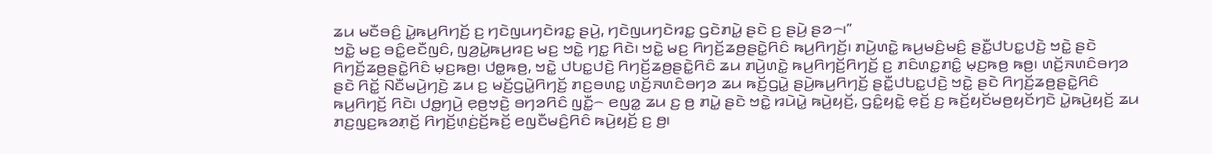ꤘꤣ ꤗꤢꤪꤋꤢꤨ꤬ ꤣꤧ꤭ꤒꤣ꤬ꤖꤚꤢꤩ꤬ ꤢ꤬ ꤚꤢꤧꤜꤣꤚꤢꤧꤙꤢ꤭ ꤔꤣꤧ꤬, ꤚꤢꤧꤜꤣꤚꤢꤧꤙꤢ꤭ ꤞꤢꤧꤊꤣꤧ꤭ ꤔꤢꤧ ꤢ꤬ ꤔꤣꤧ꤬ ꤔꤤ꤮꤯”
ꤠꤢꤧ꤭ ꤗꤢ꤬ ꤋꤢꤨ꤭ꤕꤢꤪꤜꤢꤨ, ꤜꤤ꤬ꤣꤧ꤭ꤒꤣ꤬ꤙꤢ꤬ ꤗꤢ꤬ ꤠꤢꤧ꤭ ꤚꤢ꤭ ꤖꤢꤧ꤯ ꤠꤢꤧ꤭ ꤗꤢ꤬ ꤖꤚꤢꤩ꤬ꤘꤥ꤬ꤔꤢꤧ꤭ꤖꤢꤨ ꤒꤣ꤬ꤖꤚꤢꤩ꤬꤯ ꤊꤣꤧ꤬ꤛꤢꤧ꤭ ꤒꤣ꤬ꤗꤢꤨ꤬ꤗꤢꤨ꤬ ꤔꤢꤪ꤭ꤓꤝꤢ꤭ꤓꤢꤧ꤬ ꤠꤢꤧ꤭ ꤔꤢꤧ ꤖꤚꤢꤩ꤬ꤘꤥ꤬ꤔꤢꤧ꤭ꤖꤢꤨ ꤗ꤫ꤢ꤬ꤒꤥ꤬꤯ ꤓꤥ꤭ꤒꤥ꤬, ꤠꤢꤧ꤭ ꤓꤝꤢ꤭ꤓꤢꤧ꤬ ꤖꤚꤢꤩ꤬ꤘꤥ꤬ꤔꤢꤧ꤭ꤖꤢꤨ ꤘꤣ ꤊꤣꤧ꤬ꤛꤢꤧ꤭ ꤒꤣ꤬ꤖꤚꤢꤩ꤬ꤖꤚꤢꤩ꤬ ꤢ꤬ ꤊꤢꤨꤛꤢ꤭ꤊꤢꤨ꤭ ꤗ꤫ꤢ꤬ꤒꤥ꤬ ꤒꤥ꤬꤯ ꤛꤢꤩ꤬ꤏꤛꤢꤨꤋꤚꤤ ꤔꤢꤧ ꤖꤢꤩ꤭ ꤡꤢꤪꤗꤣꤧ꤬ꤚꤢꤧ꤬ ꤘꤣ ꤢ꤬ ꤗꤢꤩ꤬ꤞꤣꤧ꤭ꤖꤚꤢꤩ꤬ ꤊꤢ꤬ꤋꤛꤢ꤭ ꤛꤢꤩ꤬ꤏꤛꤢꤨꤋꤚꤤ ꤘꤣ ꤒꤢꤩ꤬ꤞꤣꤧ꤭ ꤔꤣꤧ꤬ꤒꤣ꤬ꤖꤚꤢꤩ꤬ ꤔꤢꤪ꤭ꤓꤝꤢ꤭ꤓꤢꤧ꤬ ꤠꤢꤧ꤭ ꤔꤢꤧ ꤖꤚꤢꤩ꤬ꤘꤥ꤬ꤔꤢꤧ꤭ꤖꤢꤨ ꤒꤣ꤬ꤖꤚꤢꤩ꤬ ꤖꤢꤧ꤯ ꤓꤥ꤭ꤚꤣꤧ꤬ ꤕ꤫ꤥ꤬ꤠ꤫ꤢꤧ꤬ ꤋꤚꤤꤖꤢꤨ ꤜꤢꤪ꤭꤮ ꤕꤜꤤ꤭ ꤘꤣ ꤢ꤬ ꤥ꤬ ꤊꤣꤧ꤭ ꤔꤢꤧ ꤠꤢꤧ꤭ ꤙꤣꤧꤣꤧ꤭ ꤒꤣꤧ꤬ꤟꤢꤩ꤬, ꤞꤢꤨ꤭ꤟꤢꤧ꤭ ꤕ꤫ꤢꤩ꤬ ꤢ꤬ ꤒꤢꤩ꤬ꤟꤢꤩꤗꤥ꤬ꤟꤢꤩꤚꤢꤧ ꤣꤧ꤭ꤒꤣꤧ꤬ꤟꤢꤩ꤬ ꤘꤣ ꤊꤢ꤬ꤜꤢ꤬ꤒꤤꤊ꤫ꤢꤩ꤬ ꤖꤚꤢꤩ꤬ꤛ꤫ꤢꤦ꤬ꤢꤩ꤬ꤒꤢꤩ꤬ ꤕꤜꤢꤪꤗꤢꤨ꤬ꤖꤢꤨ ꤒꤣꤧ꤬ꤟꤢꤩ꤬ ꤢ꤬ ꤥ꤬꤯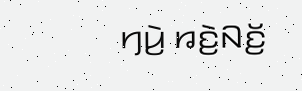ꤚꤣꤧ꤬ ꤙꤢꤧ꤬ꤡꤢꤩ꤬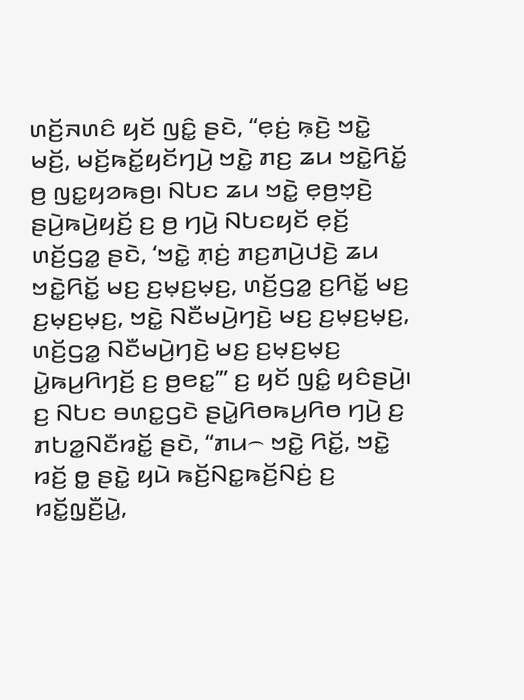ꤛꤢꤩ꤬ꤏꤛꤢꤨ ꤟꤢꤩ ꤜꤢꤨ꤭ ꤔꤢꤧ, “ꤕ꤫ꤢꤦ꤬ ꤒ꤫ꤢꤧ꤬ ꤠꤢꤧ꤭ ꤗꤢꤩ꤬, ꤗꤢꤩ꤬ꤒꤢꤩ꤭ꤟꤢꤩꤚꤣꤧ꤬ ꤠꤢꤧ꤭ ꤊꤢ꤬ ꤘꤣ ꤠꤢꤧ꤭ꤖꤢꤩ꤭ ꤥ꤬ ꤜꤢ꤭ꤟꤤꤒꤥ꤬꤯ ꤡꤝꤢ ꤘꤣ ꤠꤢꤧ꤭ ꤕ꤫ꤥ꤬ꤠ꤫ꤢꤧ꤬ ꤔꤣꤧ꤬ꤒꤣꤧ꤬ꤟꤢꤩ꤬ ꤢ꤬ ꤥ꤬ ꤚꤣꤧ꤬ ꤡꤝꤢꤟꤢꤩ ꤕ꤫ꤢꤩ꤬ ꤛꤢꤩ꤬ꤞꤤ꤭ ꤔꤢꤧ, ‘ꤠꤢꤧ꤭ ꤊ꤫ꤢꤦ꤬ ꤊꤢ꤬ꤊꤣꤧ꤬ꤓꤢꤧ꤬ ꤘꤣ ꤠꤢꤧ꤭ꤖꤢꤩ꤭ ꤗꤢ꤬ ꤢ꤬ꤗ꤫ꤢ꤬ꤗ꤫ꤢ꤬, ꤛꤢꤩ꤬ꤞꤤ꤭ ꤢ꤬ꤖꤢꤩ꤭ ꤗꤢ꤬ ꤢ꤬ꤗ꤫ꤢ꤬ꤗ꤫ꤢ꤬, ꤠꤢꤧ꤭ ꤡꤢꤪꤗꤣꤧ꤬ꤚꤢꤧ꤬ ꤗꤢ꤬ ꤢ꤬ꤗ꤫ꤢ꤬ꤗ꤫ꤢ꤬, ꤛꤢꤩ꤬ꤞꤤ꤭ ꤡꤢꤪꤗꤣꤧ꤬ꤚꤢꤧ꤬ ꤗꤢ꤬ ꤢ꤬ꤗ꤫ꤢ꤬ꤗ꤫ꤢ꤬ ꤣꤧ꤭ꤒꤣ꤬ꤖꤚꤢꤩ꤬ ꤢ꤬ ꤥ꤬ꤕꤢ꤭’” ꤢ꤬ ꤟꤢꤩ ꤜꤢꤨ꤭ ꤟꤢꤨꤔꤣꤧ꤬꤯
ꤢ꤬ ꤡꤝꤢ ꤋꤛꤢ꤭ꤞꤢꤧ ꤔꤣꤧ꤭ꤖꤥꤒꤣ꤬ꤖꤥ ꤚꤣꤧ꤬ ꤢ꤬ ꤊꤝꤤ꤭ꤡꤢꤪꤙꤢꤩ꤭ ꤔꤢꤧ, “ꤊꤣ꤮ ꤠꤢꤧ꤭ ꤖꤢꤩ꤭, ꤠꤢꤧ꤭ ꤙꤢꤩ꤬ ꤥ꤭ ꤔꤢꤧ꤭ ꤟꤣꤧ ꤒꤢꤩ꤬ꤡꤢ꤭ꤒꤢꤩ꤬ꤡꤢꤦ꤬ ꤢ꤬ ꤙꤢꤩ꤭ꤜ꤫ꤢꤪ꤬ꤣꤧ꤭,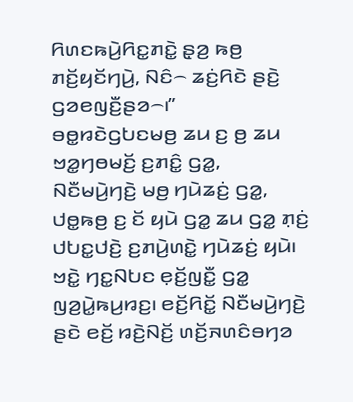ꤖꤛꤢꤒꤣꤧ꤬ꤖꤢ꤭ꤊꤢꤧ꤭ ꤔ꤫ꤤ꤬ ꤒꤥ꤬ ꤊꤢꤩ꤬ꤟꤢꤩꤚꤣꤧ꤬, ꤡꤢꤨ꤮ ꤘꤢꤦ꤬ꤖꤢꤧ ꤔꤢꤧ꤬ ꤞꤤꤕꤜꤢꤪ꤬ꤔꤤ꤮꤯”
ꤋꤥ꤭ꤙꤢꤧꤞꤝꤢꤗꤥ꤬ ꤘꤣ ꤢ꤬ ꤥ꤬ ꤘꤣ ꤠꤤ꤭ꤚꤥꤗꤢꤩ꤬ ꤢ꤬ꤊꤢꤨ꤭ ꤞꤤ꤭, ꤡꤢꤪꤗꤣꤧ꤬ꤚꤢꤧ꤬ ꤗꤥ꤬ ꤚꤣꤧꤘꤢꤦ꤬ ꤞꤤ꤭, ꤓꤥ꤭ꤒꤥ꤬ ꤢ꤬ ꤢꤩ ꤟꤣꤧ ꤞꤤ꤭ ꤘꤣ ꤞꤤ꤭ ꤊ꤫ꤢꤦ꤬ ꤓꤝꤢ꤭ꤓꤢꤧ꤬ ꤢ꤬ꤊꤣꤧ꤬ꤛꤢꤧ꤭ ꤚꤣꤧꤘꤢꤦ꤬ ꤟꤣꤧ꤯ ꤠꤢꤧ꤭ ꤚꤢ꤭ꤡꤝꤢ ꤕ꤫ꤢꤩ꤬ꤜꤢꤪ꤭ ꤞꤤ꤭ ꤜꤤ꤬ꤣꤧ꤭ꤒꤣ꤬ꤙꤢ꤬꤯ ꤕꤢꤩ꤬ꤖꤢꤩ꤭ ꤡꤢꤪꤗꤣꤧ꤬ꤚꤢꤧ꤬ ꤔꤢꤧ ꤕꤢꤩ꤬ ꤙꤢꤧ꤬ꤡꤢꤩ꤬ ꤛꤢꤩ꤬ꤏꤛꤢꤨꤋꤚꤤ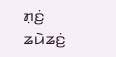ꤊ꤫ꤢꤦ꤬ ꤘꤣꤧꤘꤢꤦ꤬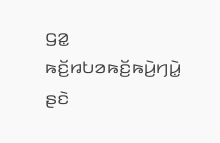ꤞꤤ꤭ ꤒꤢꤩ꤬ꤙꤝꤤꤒꤢꤩ꤬ꤒꤣꤧ꤬ꤚꤣꤧ꤭ ꤔꤢꤧ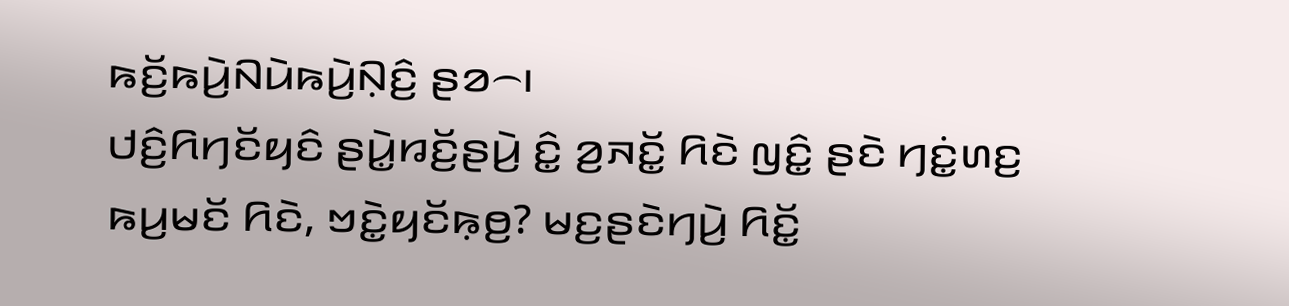ꤒꤢꤩ꤬ꤒꤣꤧ꤬ꤡꤣꤧꤒꤣꤧ꤬ꤡ꤫ꤢꤨ꤬ ꤔꤤ꤮꤯
ꤓꤢꤨ꤬ꤖꤚꤢꤩꤟꤢꤨ ꤔꤣꤧ꤭ꤙꤢꤩ꤬ꤔꤣꤧ꤬ ꤢꤨ꤭ ꤤ꤬ꤏꤢꤩ꤭ ꤖꤢꤧ ꤜꤢꤨ꤭ ꤔꤢꤧ ꤚꤢꤦ꤭ꤛꤢ꤬ ꤒꤣ꤬ꤗꤢꤩ ꤖꤢꤧ, ꤠꤢꤧ꤭ꤟꤢꤩꤒ꤫ꤥ꤬? ꤗꤢ꤬ꤔꤢꤧꤚꤣꤧ꤬ ꤖꤢꤩ꤭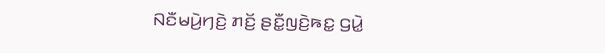ꤡꤢꤪꤗꤣꤧ꤬ꤚꤢꤧ꤬ ꤊꤢꤩ꤬ ꤔꤢꤪ꤭ꤜꤢꤧ꤬ꤒꤢ꤭ ꤞꤣꤧ꤭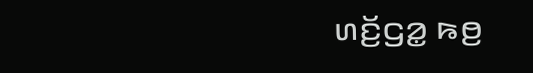ꤛꤢꤩ꤬ꤞꤤ꤭ ꤒꤥ꤬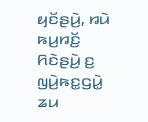ꤟꤢꤩꤔꤣꤧ꤬, ꤙꤣꤧ ꤒꤣ꤬ꤙꤢꤩ꤬ ꤖꤢꤧꤔꤣꤧ꤬ ꤢ꤬ ꤜꤣꤧ꤬ꤒꤢ꤭ꤞꤣꤧ꤭ ꤘꤣ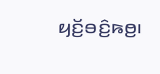ꤟꤢꤩ꤬ꤋꤢꤨ꤬ꤒꤥ꤬꤯